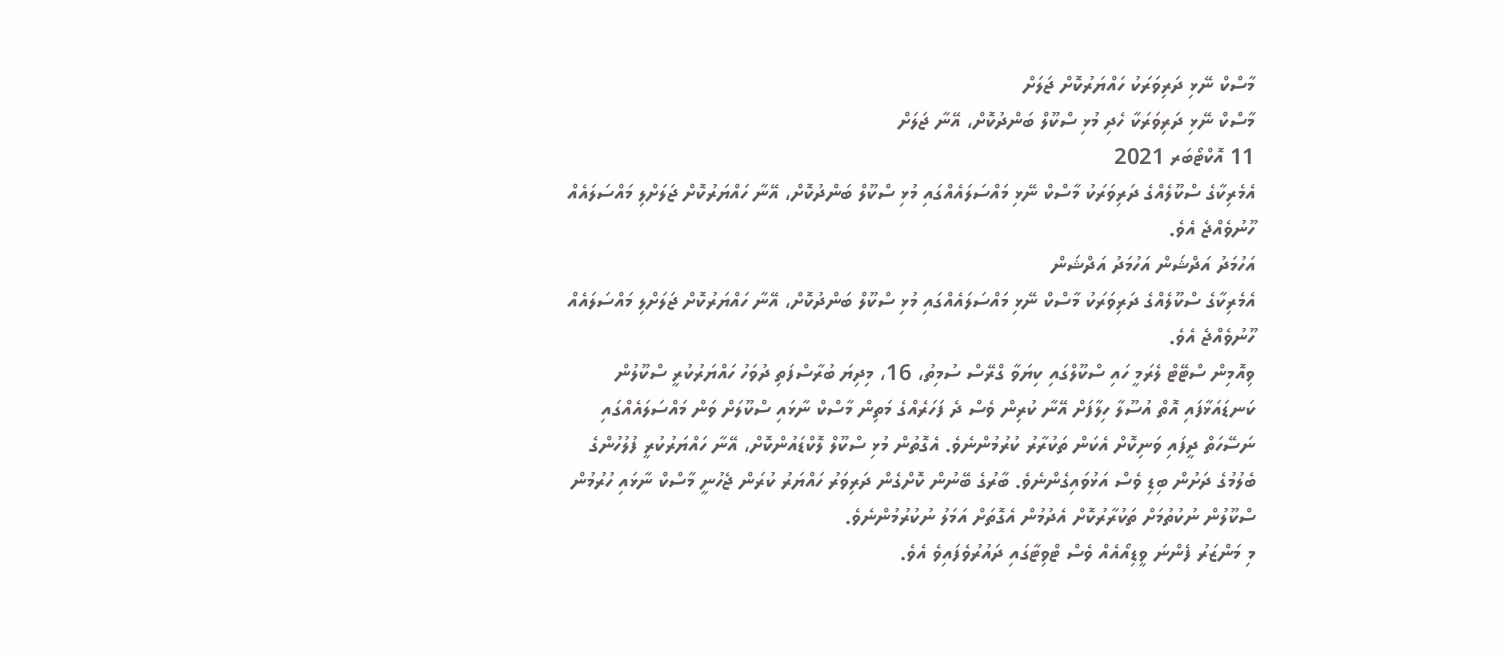މާސްކް ނޭޅި ދަރިވަރަކު ހައްޔަރުކޮށް ޖަލަށް
މާސްކް ނޭޅި ދަރިވަރަކާ ހެދި މުޅި ސްކޫލް ބަންދުކޮށް، އޭނާ ޖަލަށް
11 އޮކްޓޯބަރ 2021
އެމެރިކާގެ ސްކޫލެއްގެ ދަރިވަރަކު މާސްކް ނޭޅި މައްސަލައެއްގައި މުޅި ސްކޫލް ބަންދުކޮށް، އޭނާ ހައްޔަރުކޮށް ޖަލަށްލި މައްސަލައެއް ހޫނުވެއްޖެ އެވެ.
އަހުމަދު އަދްޝަން އަހުމަދު އަދްޝަން
އެމެރިކާގެ ސްކޫލެއްގެ ދަރިވަރަކު މާސްކް ނޭޅި މައްސަލައެއްގައި މުޅި ސްކޫލް ބަންދުކޮށް، އޭނާ ހައްޔަރުކޮށް ޖަލަށްލި މައްސަލައެއް ހޫނުވެއްޖެ އެވެ.
ވިއޮމިން ސްޓޭޓް ލެރަމީ ހައި ސްކޫލްގައި ކިޔަވާ ގްރޭސް ސުމިތު، 16، މިދިޔަ ބުރާސްފަތި ދުވަހު ހައްޔަރުކުރީ ސްކޫލުން ކަނޑައަޅާފައި އޮތް އުސޫލާ ހިލާފަށް އޭނާ ކުރިން ވެސް ދެ ފަހަރެއްގެ މަތިން މާސްކް ނާޅައި ސްކޫލަށް ވަން މައްސަލައެއްގައި ނަސޭހަތް ދީފައި ވަނިކޮށް އެކަން ތަކުރާރު ކުރުމުންނެވެ. އެގޮތުން މުޅި ސްކޫލް ލޮކްޑައުންކޮށް، އޭނާ ހައްޔަރުކުރީ ފުލުހުންގެ ބެލުމުގެ ދަށުން ބިޑި ވެސް އަޅުވައިގެންނެވެ. ބާރުގެ ބޭނުން ކޮށްގެން ދަރިވަރު ހައްޔަރު ކުރަން ޖެހުނީ މާސްކް ނާޅައި ހުރުމުން ސްކޫލުން ނުކުތުމަށް ތަކުރާރުކޮށް އެދުމުން އެގޮތަށް އަމަލު ނުކުރުމުންނެވެ.
މި މަންޒަރު ފެންނަ ވީޑިއޯއެއް ވެސް ޓްވިޓާގައި ދައުރުވެފައިވެ އެވެ.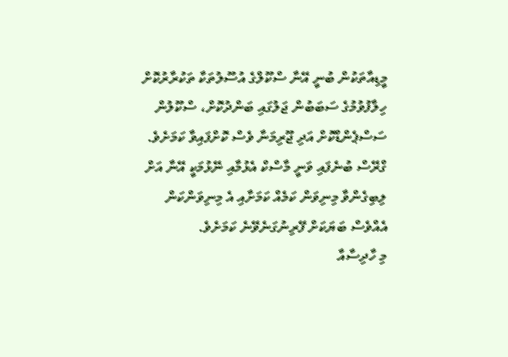މީޑިއާތަކުން ބުނީ އޭނާ ސްކޫލްގެ އުސޫލުތަކާ ތަކުރާރުކޮށް ހިލާފުވުމުގެ ސަބަބުން ޖަލުގައި ބަންދުކޮށް، ސްކޫލުން ސަސްޕެންޑްކޮށް އަދި ޖޫރިމަނާ ވެސް ކޮށްފައިވާ ކަމަށެވެ. ގްރޭސް ބުނެފައި ވަނީ މާސްކް އެޅުމާއި ނޭޅުމަކީ އޭނާ އަށް ލިބިގެންވާ މިނިވަން ކަމެއް ކަމަށާއި އެ މިނިވަންކަން އެއްވެސް ބަޔަކަށް ފޭރިނުގަނެވޭނެ ކަމަށެވެ.
މި ހާދިސާއާ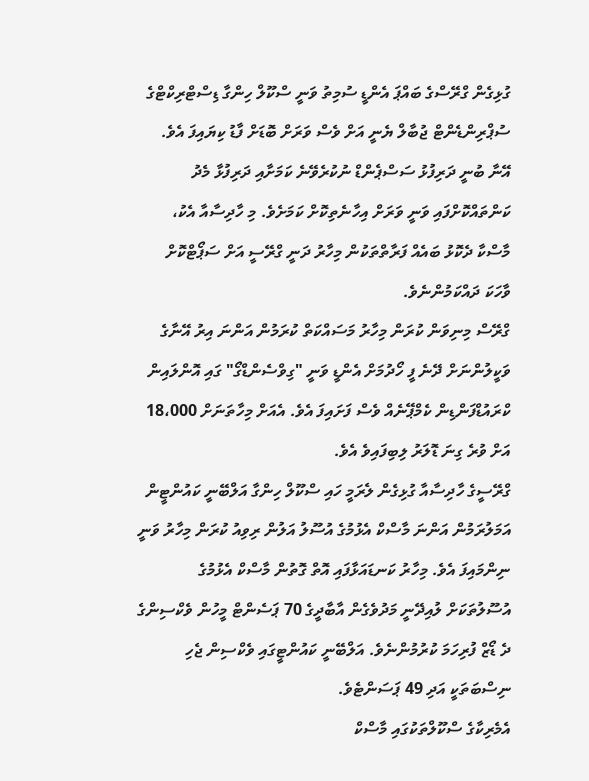ގުޅިގެން ގްރޭސްގެ ބައްޕަ އެންޑީ ސުމިތު ވަނީ ސްކޫލް ހިންގާ ޑިސްޓްރިކްޓްގެ ސުޕްރިންޑެންޓް ޖުބާލް ޔެނީ އަށް ވެސް ވަރަށް ބޮޑަށް ފާޑު ކިޔައިފަ އެވެ. އޭނާ ބުނީ ދަރިފުޅު ސަސްޕެންޑް ނުކުރެވޭނެ ކަމަށާއި ދަރިފުޅާ މެދު ކަންތައްކޮށްފައި ވަނީ ވަރަށް އިހާނެތިކޮށް ކަމަށެވެ. މި ހާދިސާއާ އެކު، މާސްކާ ދެކޮޅު ބައެއް ފަރާތްތަކުން މިހާރު ދަނީ ގްރޭސީ އަށް ސަޕޯޓްކޮށް ވާހަކަ ދައްކަމުންނެވެ.
ގްރޭސް މިނިވަން ކުރަން މިހާރު މަސައްކަތް ކުރަމުން އަންނަ އިރު އޭނާގެ ވަކީލުންނަށް ދޭނެ ފީ ހޯދުމަށް އެންޑީ ވަނީ "ގިވްސެންޑްގޯ" ގައި އޮންލައިން ކްރައުޑްފަންޑިން ކެމްޕޭނެއް ވެސް ފަށައިފަ އެވެ. އެއަށް މިހާތަނަށް 18،000 އަށް ވުރެ ގިނަ ޑޮލަރު ލިބިފައިވެ އެވެ.
ގްރޭސީގެ ހާދިސާއާ ގުޅިގެން ލެރަމީ ހައި ސްކޫލް ހިންގާ އަލްބޭނީ ކައުންޓީން އަމަލުރަމުން އަންނަ މާސްކް އެޅުމުގެ އުސޫލު އަލުން ރިވިއު ކުރަން މިހާރު ވަނީ ނިންމައިފަ އެވެ. މިހާރު ކަނޑައަޅާފައި އޮތް ގޮތުން މާސްކް އެޅުމުގެ އުސޫލުތަކަށް ލުއިދޭނީ މަދުވެގެން އާބާދީގެ 70 ޕަސެންޓް މީހުން ވެކްސިންގެ ދެ ޑޯޒް ފުރިހަމަ ކުރުމުންނެވެ. އަލްބޭނީ ކައުންޓީގައި ވެކްސިން ޖެހި ނިސްބަތަކީ އަދި 49 ޕަސަންޓެވެ.
އެމެރިކާގެ ސްކޫލްތަކުގައި މާސްކް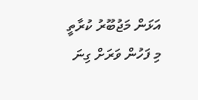އަޅަން މަޖުބޫރު ކުރާތީ މި ފަހުން ވަރަށް ގިނަ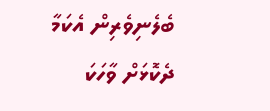ބެލެނިވެރިން އެކަމާ ދެކޮޅަށް ވާހަކަ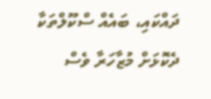ދައްކައި، ބައެއް ސްކޫލްތަކާ ދެކޮޅަށް މުޒާހަރާ ވެސް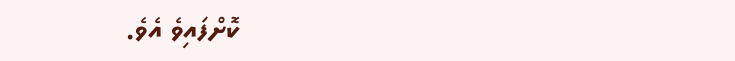ކޮށްފައިވެ އެވެ.